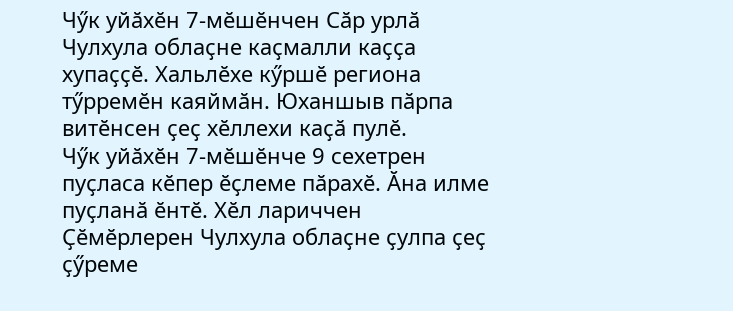Чӳк уйӑхӗн 7-мӗшӗнчен Сӑр урлӑ Чулхула облаҫне каҫмалли каҫҫа хупаҫҫӗ. Хальлӗхе кӳршӗ региона тӳрремӗн каяймӑн. Юханшыв пӑрпа витӗнсен ҫеҫ хӗллехи каҫӑ пулӗ.
Чӳк уйӑхӗн 7-мӗшӗнче 9 сехетрен пуҫласа кӗпер ӗҫлеме пӑрахӗ. Ӑна илме пуҫланӑ ӗнтӗ. Хӗл лариччен Ҫӗмӗрлерен Чулхула облаҫне ҫулпа ҫеҫ ҫӳреме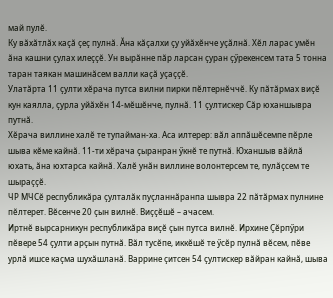май пулӗ.
Ку вӑхӑтлӑх каҫӑ ҫеҫ пулнӑ. Ӑна кӑҫалхи ҫу уйӑхӗнче уҫӑлнӑ. Хӗл ларас умӗн ӑна кашни ҫулах илеҫҫӗ. Ун вырӑнне пӑр ларсан ҫуран ҫӳрекенсем тата 5 тонна таран таякан машинӑсем валли каҫӑ уҫаҫҫӗ.
Улатӑрта 11 ҫулти хӗрача путса вилни пирки пӗлтернӗччӗ. Ку пӑтӑрмах виҫӗ кун каялла, ҫурла уйӑхӗн 14-мӗшӗнче, пулнӑ. 11 ҫултискер Сӑр юханшывра путнӑ.
Хӗрача виллине халӗ те тупайман-ха. Аса илтерер: вӑл аппӑшӗсемпе пӗрле шыва кӗме кайнӑ. 11-ти хӗрача ҫыранран ӳкнӗ те путнӑ. Юханшыв вӑйлӑ юхать, ӑна юхтарса кайнӑ. Халӗ унӑн виллине волонтерсем те, пулӑҫсем те шыраҫҫӗ.
ЧР МЧСӗ республикӑра ҫулталӑк пуҫланнӑранпа шывра 22 пӑтӑрмах пулнине пӗлтерет. Вӗсенче 20 ҫын вилнӗ. Виҫҫӗшӗ – ачасем.
Иртнӗ вырсарникун республикӑра виҫӗ ҫын путса вилнӗ. Ирхине Ҫӗрпӳри пӗвере 54 ҫулти арҫын путнӑ. Вӑл тусӗпе, иккӗшӗ те ӳсӗр пулнӑ вӗсем, пӗве урлӑ ишсе каҫма шухӑшланӑ. Варрине ҫитсен 54 ҫултискер вӑйран кайнӑ, шыва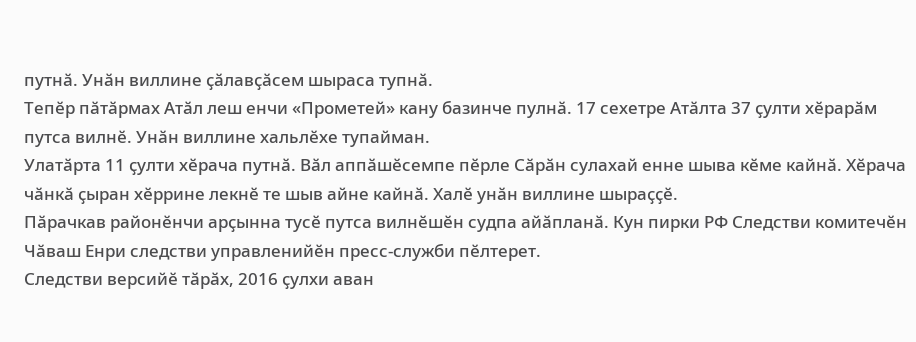путнӑ. Унӑн виллине ҫӑлавҫӑсем шыраса тупнӑ.
Тепӗр пӑтӑрмах Атӑл леш енчи «Прометей» кану базинче пулнӑ. 17 сехетре Атӑлта 37 ҫулти хӗрарӑм путса вилнӗ. Унӑн виллине хальлӗхе тупайман.
Улатӑрта 11 ҫулти хӗрача путнӑ. Вӑл аппӑшӗсемпе пӗрле Сӑрӑн сулахай енне шыва кӗме кайнӑ. Хӗрача чӑнкӑ ҫыран хӗррине лекнӗ те шыв айне кайнӑ. Халӗ унӑн виллине шыраҫҫӗ.
Пӑрачкав районӗнчи арҫынна тусӗ путса вилнӗшӗн судпа айӑпланӑ. Кун пирки РФ Следстви комитечӗн Чӑваш Енри следстви управленийӗн пресс-служби пӗлтерет.
Следстви версийӗ тӑрӑх, 2016 ҫулхи аван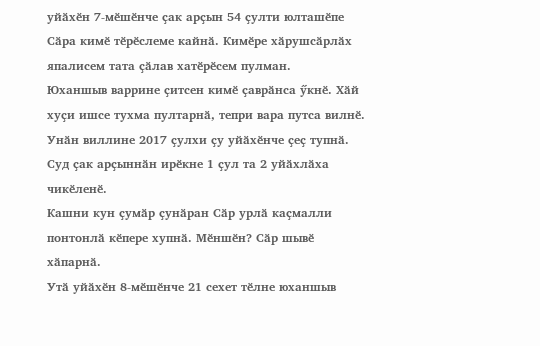уйӑхӗн 7-мӗшӗнче ҫак арҫын 54 ҫулти юлташӗпе Сӑра кимӗ тӗрӗслеме кайнӑ. Кимӗре хӑрушсӑрлӑх япалисем тата ҫӑлав хатӗрӗсем пулман.
Юханшыв варрине ҫитсен кимӗ ҫаврӑнса ӳкнӗ. Хӑй хуҫи ишсе тухма пултарнӑ, тепри вара путса вилнӗ. Унӑн виллине 2017 ҫулхи ҫу уйӑхӗнче ҫеҫ тупнӑ.
Суд ҫак арҫыннӑн ирӗкне 1 ҫул та 2 уйӑхлӑха чикӗленӗ.
Кашни кун ҫумӑр ҫунӑран Сӑр урлӑ каҫмалли понтонлӑ кӗпере хупнӑ. Мӗншӗн? Сӑр шывӗ хӑпарнӑ.
Утӑ уйӑхӗн 8-мӗшӗнче 21 сехет тӗлне юханшыв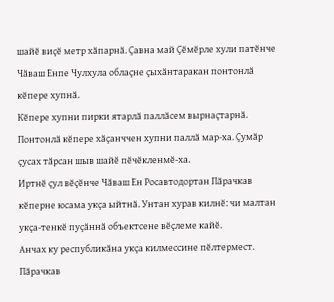шайӗ виҫӗ метр хӑпарнӑ. Ҫавна май Ҫӗмӗрле хули патӗнче Чӑваш Енпе Чулхула облаҫне ҫыхӑнтаракан понтонлӑ кӗпере хупнӑ.
Кӗпере хупни пирки ятарлӑ паллӑсем вырнаҫтарнӑ. Понтонлӑ кӗпере хӑҫанччен хупни паллӑ мар-ха. Ҫумӑр ҫусах тӑрсан шыв шайӗ пӗчӗкленмӗ-ха.
Иртнӗ ҫул вӗҫӗнче Чӑваш Ен Росавтодортан Пӑрачкав кӗперне юсама укҫа ыйтнӑ. Унтан хурав килнӗ: чи малтан укҫа-тенкӗ пуҫӑннӑ объектсене вӗҫлеме кайӗ.
Анчах ку республикӑна укҫа килмессине пӗлтермест. Пӑрачкав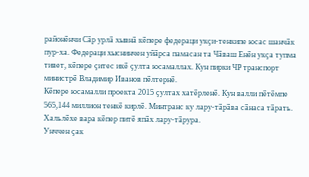районӗнчи Сӑр урлӑ хывнӑ кӗпере федераци укҫи-тенкипе юсас шанчӑк пур-ха. Федераци хыснинчен уйӑрса памасан та Чӑваш Енӗн укҫа тупма тивет, кӗпере ҫитес икӗ ҫулта юсамаллах. Кун пирки ЧР транспорт министрӗ Владимир Иванов пӗлтернӗ.
Кӗпере юсамалли проекта 2015 ҫултах хатӗрленӗ. Кун валли пӗтӗмпе 565,144 миллион тенкӗ кирлӗ. Минтранс ку лару-тӑрӑва сӑнаса тӑрать. Хальлӗхе вара кӗпер питӗ япӑх лару-тӑрура.
Унччен ҫак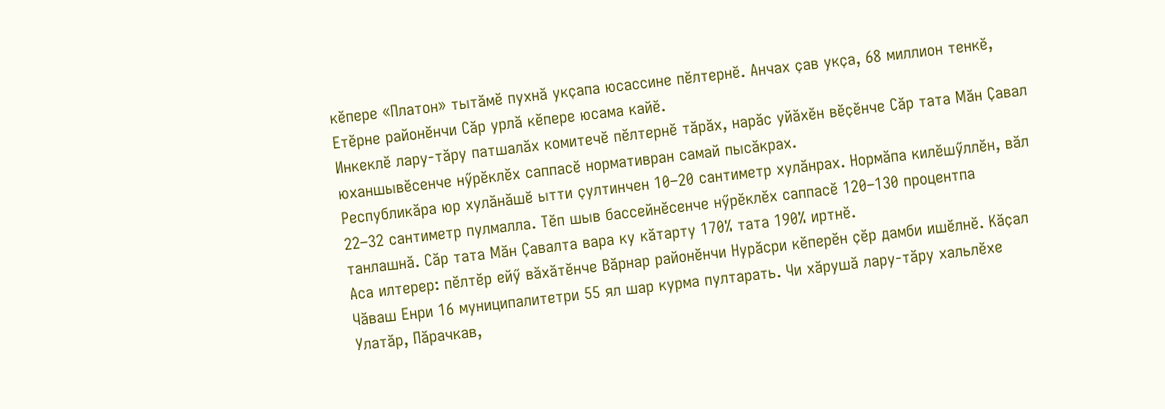кӗпере «Платон» тытӑмӗ пухнӑ укҫапа юсассине пӗлтернӗ. Анчах ҫав укҫа, 68 миллион тенкӗ, Етӗрне районӗнчи Сӑр урлӑ кӗпере юсама кайӗ.
Инкеклӗ лару-тӑру патшалӑх комитечӗ пӗлтернӗ тӑрӑх, нарӑс уйӑхӗн вӗҫӗнче Сӑр тата Мӑн Ҫавал юханшывӗсенче нӳрӗклӗх саппасӗ нормативран самай пысӑкрах.
Республикӑра юр хулӑнӑшӗ ытти ҫултинчен 10–20 сантиметр хулӑнрах. Нормӑпа килӗшӳллӗн, вӑл 22–32 сантиметр пулмалла. Тӗп шыв бассейнӗсенче нӳрӗклӗх саппасӗ 120–130 процентпа танлашнӑ. Сӑр тата Мӑн Ҫавалта вара ку кӑтарту 170% тата 190% иртнӗ.
Аса илтерер: пӗлтӗр ейӳ вӑхӑтӗнче Вӑрнар районӗнчи Нурӑсри кӗперӗн ҫӗр дамби ишӗлнӗ. Кӑҫал Чӑваш Енри 16 муниципалитетри 55 ял шар курма пултарать. Чи хӑрушӑ лару-тӑру хальлӗхе Улатӑр, Пӑрачкав,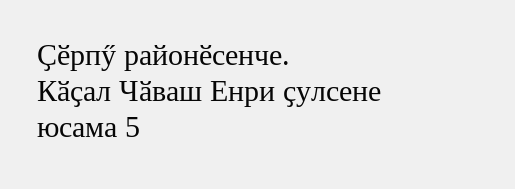Ҫӗрпӳ районӗсенче.
Кӑҫал Чӑваш Енри ҫулсене юсама 5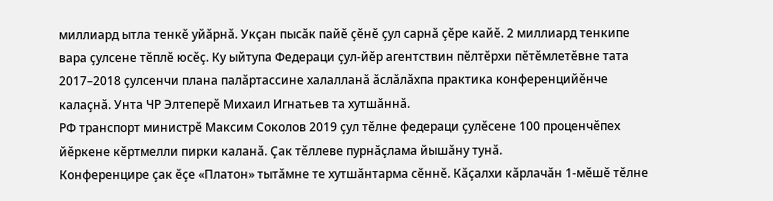миллиард ытла тенкӗ уйӑрнӑ. Укҫан пысӑк пайӗ ҫӗнӗ ҫул сарнӑ ҫӗре кайӗ. 2 миллиард тенкипе вара ҫулсене тӗплӗ юсӗҫ. Ку ыйтупа Федераци ҫул-йӗр агентствин пӗлтӗрхи пӗтӗмлетӗвне тата 2017–2018 ҫулсенчи плана палӑртассине халалланӑ ӑслӑлӑхпа практика конференцийӗнче калаҫнӑ. Унта ЧР Элтеперӗ Михаил Игнатьев та хутшӑннӑ.
РФ транспорт министрӗ Максим Соколов 2019 ҫул тӗлне федераци ҫулӗсене 100 проценчӗпех йӗркене кӗртмелли пирки каланӑ. Ҫак тӗллеве пурнӑҫлама йышӑну тунӑ.
Конференцире ҫак ӗҫе «Платон» тытӑмне те хутшӑнтарма сӗннӗ. Кӑҫалхи кӑрлачӑн 1-мӗшӗ тӗлне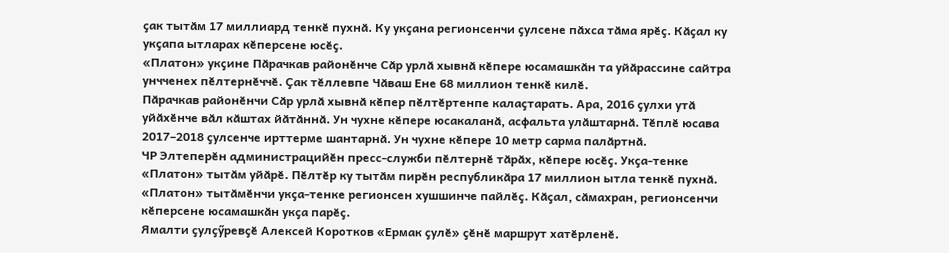ҫак тытӑм 17 миллиард тенкӗ пухнӑ. Ку укҫана регионсенчи ҫулсене пӑхса тӑма ярӗҫ. Кӑҫал ку укҫапа ытларах кӗперсене юсӗҫ.
«Платон» укҫине Пӑрачкав районӗнче Сӑр урлӑ хывнӑ кӗпере юсамашкӑн та уйӑрассине сайтра унчченех пӗлтернӗччӗ. Ҫак тӗллевпе Чӑваш Ене 68 миллион тенкӗ килӗ.
Пӑрачкав районӗнчи Сӑр урлӑ хывнӑ кӗпер пӗлтӗртенпе калаҫтарать. Ара, 2016 ҫулхи утӑ уйӑхӗнче вӑл кӑштах йӑтӑннӑ. Ун чухне кӗпере юсакаланӑ, асфальта улӑштарнӑ. Тӗплӗ юсава 2017–2018 ҫулсенче ирттерме шантарнӑ. Ун чухне кӗпере 10 метр сарма палӑртнӑ.
ЧР Элтеперӗн администрацийӗн пресс-служби пӗлтернӗ тӑрӑх, кӗпере юсӗҫ. Укҫа-тенке «Платон» тытӑм уйӑрӗ. Пӗлтӗр ку тытӑм пирӗн республикӑра 17 миллион ытла тенкӗ пухнӑ.
«Платон» тытӑмӗнчи укҫа-тенке регионсен хушшинче пайлӗҫ. Кӑҫал, сӑмахран, регионсенчи кӗперсене юсамашкӑн укҫа парӗҫ.
Ямалти ҫулҫӳревҫӗ Алексей Коротков «Ермак ҫулӗ» ҫӗнӗ маршрут хатӗрленӗ.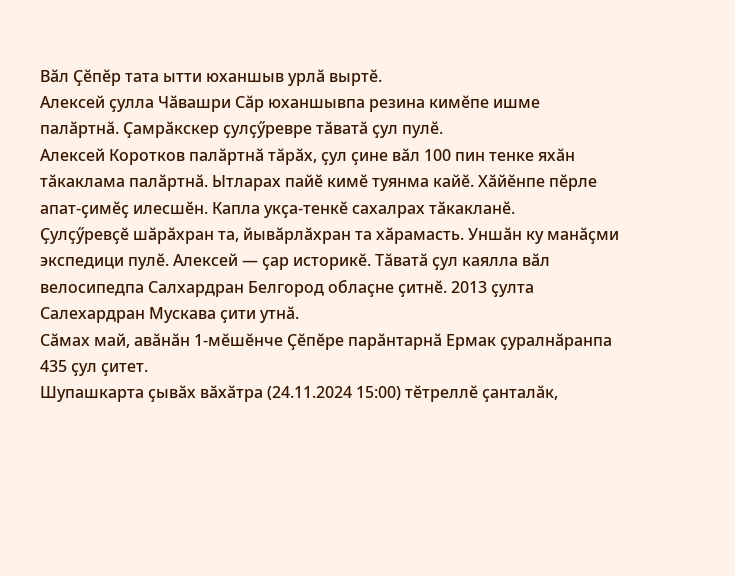Вӑл Ҫӗпӗр тата ытти юханшыв урлӑ выртӗ.
Алексей ҫулла Чӑвашри Сӑр юханшывпа резина кимӗпе ишме палӑртнӑ. Ҫамрӑкскер ҫулҫӳревре тӑватӑ ҫул пулӗ.
Алексей Коротков палӑртнӑ тӑрӑх, ҫул ҫине вӑл 100 пин тенке яхӑн тӑкаклама палӑртнӑ. Ытларах пайӗ кимӗ туянма кайӗ. Хӑйӗнпе пӗрле апат-ҫимӗҫ илесшӗн. Капла укҫа-тенкӗ сахалрах тӑкакланӗ.
Ҫулҫӳревҫӗ шӑрӑхран та, йывӑрлӑхран та хӑрамасть. Уншӑн ку манӑҫми экспедици пулӗ. Алексей — ҫар историкӗ. Тӑватӑ ҫул каялла вӑл велосипедпа Салхардран Белгород облаҫне ҫитнӗ. 2013 ҫулта Салехардран Мускава ҫити утнӑ.
Сӑмах май, авӑнӑн 1-мӗшӗнче Ҫӗпӗре парӑнтарнӑ Ермак ҫуралнӑранпа 435 ҫул ҫитет.
Шупашкарта ҫывӑх вӑхӑтра (24.11.2024 15:00) тӗтреллӗ ҫанталӑк,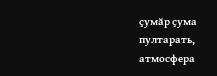ҫумӑр ҫума пултарать, атмосфера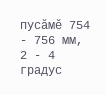пусӑмӗ 754 - 756 мм, 2 - 4 градус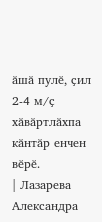ӑшӑ пулӗ, ҫил 2-4 м/ҫ хӑвӑртлӑхпа кӑнтӑр енчен вӗрӗ.
| Лазарева Александра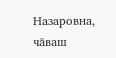Назаровна, чӑваш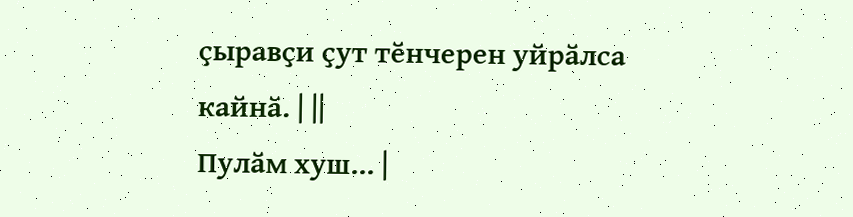ҫыравҫи ҫут тӗнчерен уйрӑлса кайнӑ. | ||
Пулӑм хуш... |